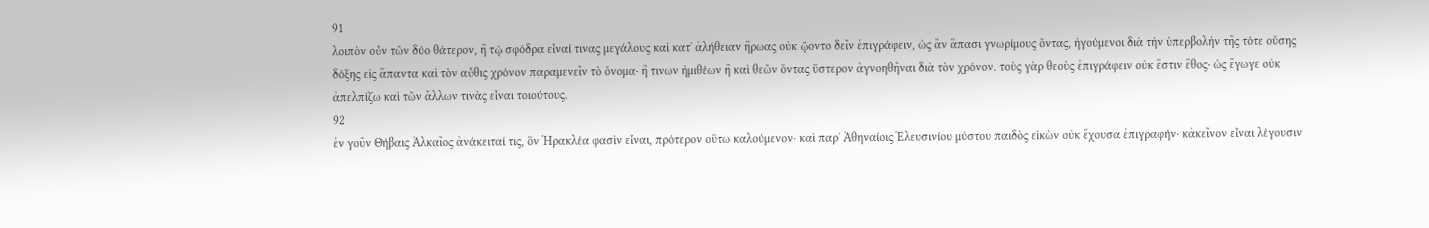91
λοιπὸν οὖν τῶν δύο θάτερον, ἢ τῷ σφόδρα εἶναί τινας μεγάλους καὶ κατʼ ἀλήθειαν ἥρωας οὐκ ᾤοντο δεῖν ἐπιγράφειν, ὡς ἂν ἅπασι γνωρίμους ὄντας, ἡγούμενοι διὰ τὴν ὑπερβολὴν τῆς τότε οὔσης δόξης εἰς ἅπαντα καὶ τὸν αὖθις χρόνον παραμενεῖν τὸ ὄνομα· ἢ τινων ἡμιθέων ἢ καὶ θεῶν ὄντας ὕστερον ἀγνοηθῆναι διὰ τὸν χρόνον. τοὺς γὰρ θεοὺς ἐπιγράφειν οὐκ ἔστιν ἔθος· ὡς ἔγωγε οὐκ ἀπελπίζω καὶ τῶν ἄλλων τινὰς εἶναι τοιούτους.
92
ἐν γοῦν Θήβαις Ἀλκαῖος ἀνάκειταί τις, ὅν Ἡρακλέα φασὶν εἶναι, πρότερον οὕτω καλούμενον· καὶ παρʼ Ἀθηναίοις Ἑλευσινίου μύστου παιδὸς εἰκὼν οὐκ ἔχουσα ἐπιγραφήν· κἀκεῖνον εἶναι λέγουσιν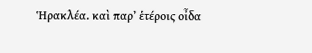Ἡρακλέα. καὶ παρʼ ἑτέροις οἶδα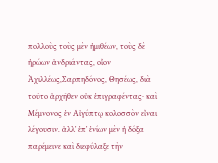πολλοὺς τοὺς μὲν ἡμιθέων, τοὺς δὲ ἡρώων ἀνδριάντας, οἷον Ἀχιλλέως,Σαρπηδόνος, Θησέως, διὰ τοῦτο ἀρχῆθεν οὐκ ἐπιγραφέντας· καὶ Μέμνονος ἐν Αἰγύπτῳ κολοσσὸν εἶναι λέγουσιν. ἀλλʼ ἐπʼ ἐνίων μὲν ἡ δόξα παρέμεινε καὶ διεφύλαξε τὴν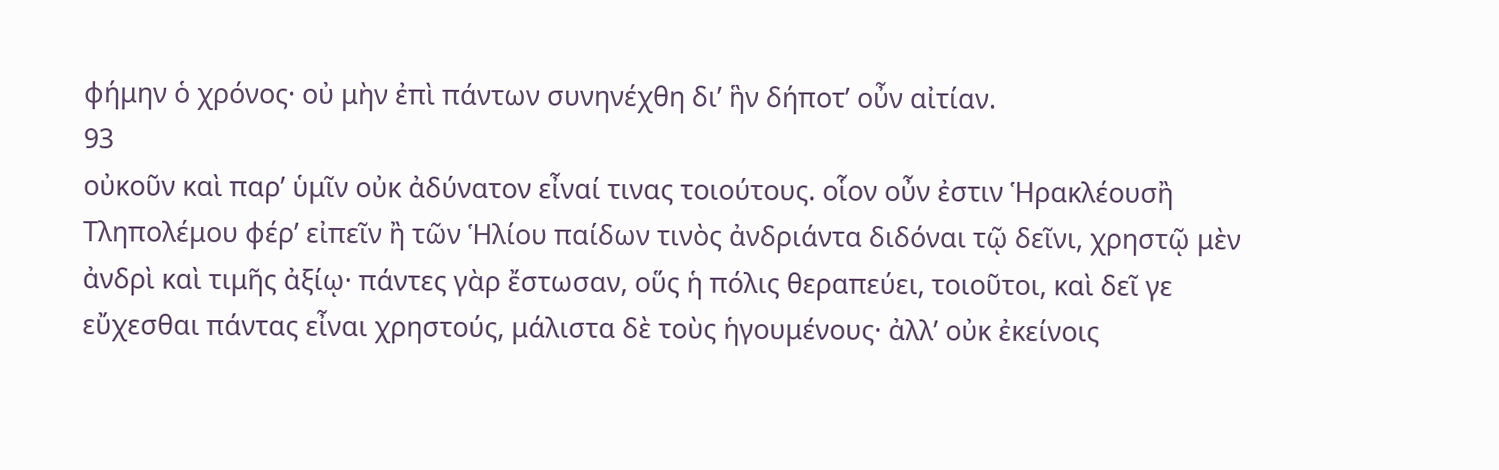φήμην ὁ χρόνος· οὐ μὴν ἐπὶ πάντων συνηνέχθη διʼ ἣν δήποτʼ οὖν αἰτίαν.
93
οὐκοῦν καὶ παρʼ ὑμῖν οὐκ ἀδύνατον εἶναί τινας τοιούτους. οἷον οὖν ἐστιν Ἡρακλέουσἢ Τληπολέμου φέρʼ εἰπεῖν ἢ τῶν Ἡλίου παίδων τινὸς ἀνδριάντα διδόναι τῷ δεῖνι, χρηστῷ μὲν ἀνδρὶ καὶ τιμῆς ἀξίῳ· πάντες γὰρ ἔστωσαν, οὕς ἡ πόλις θεραπεύει, τοιοῦτοι, καὶ δεῖ γε εὔχεσθαι πάντας εἶναι χρηστούς, μάλιστα δὲ τοὺς ἡγουμένους· ἀλλʼ οὐκ ἐκείνοις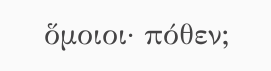ὅμοιοι· πόθεν;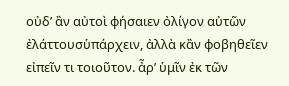οὐδʼ ἂν αὐτοὶ φήσαιεν ὀλίγον αὐτῶν ἐλάττουσὑπάρχειν, ἀλλὰ κἂν φοβηθεῖεν εἰπεῖν τι τοιοῦτον. ἆρʼ ὑμῖν ἐκ τῶν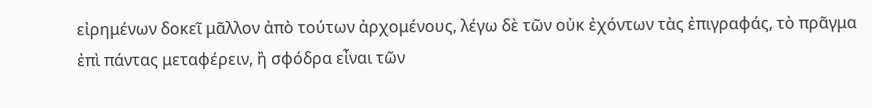εἰρημένων δοκεῖ μᾶλλον ἀπὸ τούτων ἀρχομένους, λέγω δὲ τῶν οὐκ ἐχόντων τὰς ἐπιγραφάς, τὸ πρᾶγμα ἐπὶ πάντας μεταφέρειν, ἢ σφόδρα εἶναι τῶν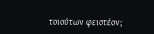τοιούτων φειστέον;